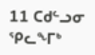11 ᑕᑯᓪᓗᓂ ᕿᓚᖕᒥᒃ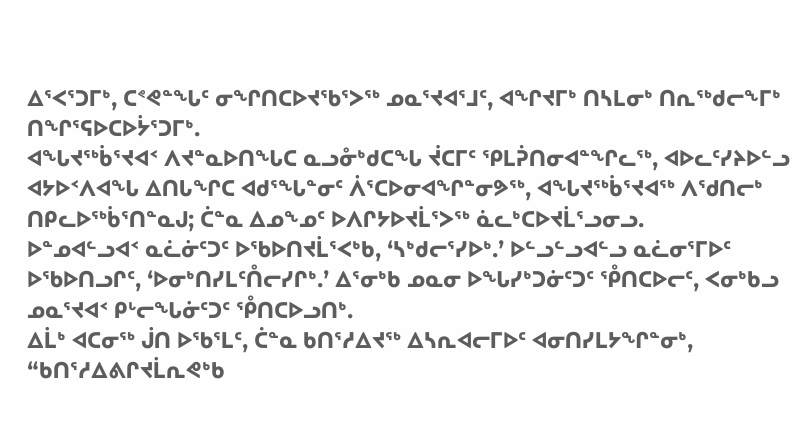ᐃᕐᐸᕐᑐᒥᒃ, ᑕᕝᕙᓐᖓᑦ ᓂᖏᑎᑕᐅᔪᖃᕐᐳᖅ ᓄᓇᕐᔪᐊᕐᒧᑦ, ᐊᖏᔪᒥᒃ ᑎᓴᒪᓂᒃ ᑎᕆᖅᑯᓕᖕᒥᒃ ᑎᖏᕐᕋᐅᑕᐅᔮᕐᑐᒥᒃ.
ᐊᖓᔪᖅᑳᕐᔪᐊᑉ ᐱᔪᓐᓇᐅᑎᖓᑕ ᓇᓗᓁᒃᑯᑕᖓ ᔫᑕᒥᑦ ᕿᒪᕉᑎᓂᐊᓐᖏᓚᖅ, ᐊᐅᓚᑦᓯᔨᐅᓪᓗ ᐊᔭᐅᑉᐱᐊᖓ ᐃᑎᒐᖏᑕ ᐊᑯᕐᖓᓐᓂᑦ ᐲᕐᑕᐅᓂᐊᖏᓐᓂᕗᖅ, ᐊᖓᔪᖅᑳᕐᔪᐊᖅ ᐱᖁᑎᓕᒃ ᑎᑭᓚᐅᖅᑳᕐᑎᓐᓇᒍ; ᑖᓐᓇ ᐃᓄᖕᓄᑦ ᐅᐱᒋᔭᐅᔪᒫᕐᐳᖅ ᓈᓚᒃᑕᐅᔪᒫᕐᓗᓂᓗ.
ᐅᓐᓄᐊᓪᓗᐊᑉ ᓇᓛᓃᑦᑐᑦ ᐅᖃᐅᑎᔪᒫᕐᐸᒃᑲ, ‘ᓴᒃᑯᓕᕐᓯᐅᒃ.’ ᐅᓪᓗᓪᓗᐊᓪᓗ ᓇᓛᓂᕐᒥᐅᑦ ᐅᖃᐅᑎᓗᒋᑦ, ‘ᐅᓂᒃᑎᓯᒪᑦᑍᓕᓯᒋᒃ.’ ᐃᕐᓂᒃᑲ ᓄᓇᓂ ᐅᖓᓯᒃᑐᓃᑦᑐᑦ ᕾᑎᑕᐅᓕᑦ, ᐸᓂᒃᑲᓗ ᓄᓇᕐᔪᐊᑉ ᑭᒡᓕᖓᓃᑦᑐᑦ ᕾᑎᑕᐅᓗᑎᒃ.
ᐃᒫᒃ ᐊᑕᓂᖅ ᒎᑎ ᐅᖃᕐᒪᑦ, ᑖᓐᓇ ᑲᑎᕐᓱᐃᔪᖅ ᐃᓴᕆᐊᓕᒥᐅᑦ ᐊᓂᑎᓯᒪᔭᖏᓐᓂᒃ, “ᑲᑎᕐᓱᐃᕕᒋᔪᒫᕆᕙᒃᑲ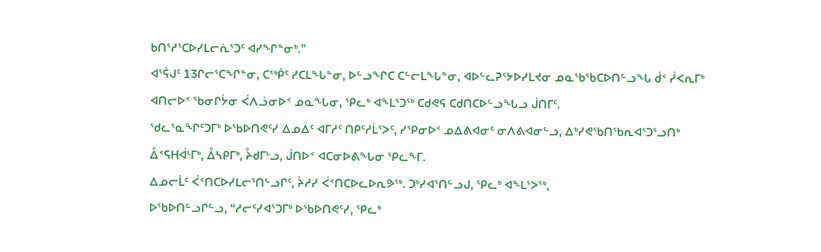ᑲᑎᕐᓱᕐᑕᐅᓯᒪᓕᕇᕐᑐᑦ ᐊᓯᖏᓐᓂᒃ.”
ᐊᕐᕌᒍᑦ 13ᒋᓕᕐᑕᖏᓐᓂ, ᑕᖅᑮᑦ ᓯᑕᒪᖓᓐᓂ, ᐅᓪᓗᖏᑕ ᑕᓪᓕᒪᖓᓐᓂ, ᐊᐅᓪᓚᕈᑦᔭᐅᓯᒪᔪᓂ ᓄᓇᖃᖃᑕᐅᑎᓪᓗᖓ ᑰᑉ ᓰᐸᕆᒥᒃ ᐊᑎᓕᐅᑉ ᖃᓂᒋᔮᓂ ᐹᐱᓘᓂᐅᑉ ᓄᓇᖓᓂ, ᕿᓚᒃ ᐊᖕᒪᕐᑐᖅ ᑕᑯᕙᕋ ᑕᑯᑎᑕᐅᓪᓗᖓᓗ ᒎᑎᒥᑦ.
ᖁᓚᕐᓇᖏᑦᑐᒥᒃ ᐅᖃᐅᑎᕙᑦᓯ ᐃᓄᐃᑦ ᐊᒥᓱᑦ ᑎᑭᑦᓱᒫᕐᐳᑦ, ᓯᕿᓂᐅᑉ ᓄᐃᕕᐊᓂᑦ ᓂᐱᕕᐊᓂᓪᓗ, ᐃᒃᓯᕙᖃᑎᖃᕆᐊᕐᑐᕐᓗᑎᒃ ᐂᑉᕋᕼᐋᒻᒥᒃ, ᐂᓴᑭᒥᒃ, ᔧᑯᒥᒡᓗ, ᒎᑎᐅᑉ ᐊᑕᓂᐅᕕᖓᓂ ᕿᓚᖕᒥ.
ᐃᓄᓕᒫᑦ ᐹᑉᑎᑕᐅᓯᒪᓕᕐᑎᓪᓗᒋᑦ, ᔩᓱᓯ ᐹᑉᑎᑕᐅᓚᐅᕆᕗᖅ. ᑐᒃᓯᐊᕐᑎᓪᓗᒍ, ᕿᓚᒃ ᐊᖕᒪᕐᐳᖅ,
ᐅᖃᐅᑎᓪᓗᒋᓪᓗ, “ᓱᓕᑦᓯᐊᕐᑐᒥᒃ ᐅᖃᐅᑎᕙᑦᓯ, ᕿᓚᒃ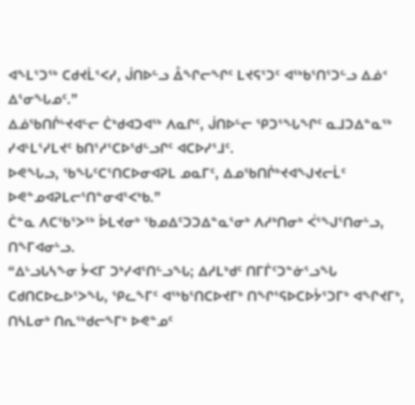ᐊᖕᒪᕐᑐᖅ ᑕᑯᔪᒫᕐᐸᓯ, ᒎᑎᐅᓪᓗ ᐂᖏᓕᖏᑦ ᒪᔪᕋᕐᑐᑦ ᐊᖅᑲᕐᑎᕐᑐᓪᓗ ᐃᓅᑉ ᐃᕐᓂᖓᓄᑦ.”
ᐃᓅᖃᑎᒌᒡᔪᐊᓪᓕ ᑖᒃᑯᐊᑐᐊᖅ ᐱᓇᒋᑦ, ᒎᑎᐅᓪᓕ ᕿᑐᕐᖓᖏᑦ ᓇᒧᑐᐃᓐᓇᖅ ᓯᐊᒻᒪᕐᓯᒪᔪᑦ ᑲᑎᕐᓱᕐᑕᐅᖁᓪᓗᒋᑦ ᐊᑕᐅᓯᕐᒧᑦ.
ᐅᕙᖓᓗ, ᖃᖓᑦᑕᕐᑎᑕᐅᓂᐊᕈᒪ ᓄᓇᒥᑦ, ᐃᓄᖃᑎᒌᒃᔪᐊᖑᔪᓕᒫᑦ ᐅᕙᓐᓄᐊᕈᒪᓕᕐᑎᓐᓂᐊᕐᐸᒃᑲ.”
ᑖᓐᓇ ᐱᑕᖃᕐᐳᖅ ᐆᒪᔪᓂᒃ ᖃᓄᐃᑦᑐᑐᐃᓐᓇᕐᓂᒃ ᐱᓱᒃᑎᓂᒃ ᐹᕐᖑᕐᑎᓂᒡᓗ, ᑎᖕᒥᐊᓂᒡᓗ.
“ᐃᒡᓗᒐᓴᖕᓂ ᔮᐸᒥ ᑐᒃᓯᐊᕐᑎᓪᓗᖓ; ᐃᓱᒪᒃᑯᑦ ᑎᒥᒦᑦᑐᓐᓃᕐᓗᖓ ᑕᑯᑎᑕᐅᓚᐅᕐᐳᖓ, ᕿᓚᖕᒥᑦ ᐊᖅᑲᕐᑎᑕᐅᔪᒥᒃ ᑎᖏᕐᕋᐅᑕᐅᔮᕐᑐᒥᒃ ᐊᖏᔪᒥᒃ, ᑎᓴᒪᓂᒃ ᑎᕆᖅᑯᓕᖕᒥᒃ ᐅᕙᓐᓄᑦ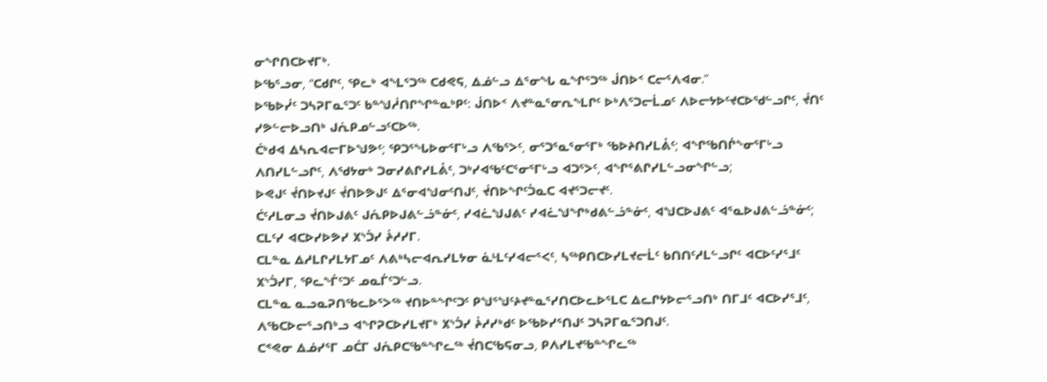ᓂᖏᑎᑕᐅᔪᒥᒃ.
ᐅᖃᕐᓗᓂ, “ᑕᑯᒋᑦ, ᕿᓚᒃ ᐊᖕᒪᕐᑐᖅ ᑕᑯᕙᕋ, ᐃᓅᓪᓗ ᐃᕐᓂᖓ ᓇᖏᕐᑐᖅ ᒎᑎᐅᑉ ᑕᓕᕐᐱᐊᓂ.”
ᐅᖃᐅᓰᑦ ᑐᓴᕈᒥᓇᕐᑐᑦ ᑲᓐᖑᓲᑎᒋᖏᓐᓇᒃᑭᑦ: ᒎᑎᐅᑉ ᐱᔪᓐᓇᕐᓂᕆᖕᒪᒋᑦ ᐅᒃᐱᕐᑐᓕᒫᓄᑦ ᐱᐅᓕᔭᐅᑦᔪᑕᐅᖁᓪᓗᒋᑦ, ᔫᑎᑦ ᓯᕗᓪᓕᐅᓗᑎᒃ ᒍᕇᑭᓄᓪᓗᑦᑕᐅᖅ.
ᑖᒃᑯᐊ ᐃᓴᕆᐊᓕᒥᐅᖑᕗᑦ; ᕿᑐᕐᖓᐅᓂᕐᒥᒡᓗ ᐱᖃᕐᐳᑦ, ᓂᕐᑐᕐᓇᕐᓂᕐᒥᒃ ᖃᐅᔨᑎᓯᒪᕔᑦ; ᐊᖏᖃᑎᒌᖕᓂᕐᒥᒡᓗ ᐱᑎᓯᒪᓪᓗᒋᑦ, ᐱᖁᔭᓂᒃ ᑐᓂᓯᕕᒋᓯᒪᕔᑦ, ᑐᒃᓯᐊᖃᑦᑕᕐᓂᕐᒥᒡᓗ ᐊᑐᕐᐳᑦ, ᐊᖏᕐᕕᒋᓯᒪᓪᓗᓂᖏᓪᓗ;
ᐅᕙᒍᑦ ᔫᑎᐅᔪᒍᑦ ᔫᑎᐅᕗᒍᑦ ᐃᕐᓂᐊᖑᓂᑦᑎᒍᑦ, ᔫᑎᐅᖏᑦᑑᓇᑕ ᐊᔪᕐᑐᓕᔪᑦ.
ᑖᑦᓱᒪᓂᓗ ᔫᑎᐅᒍᕕᑦ ᒍᕇᑭᐅᒍᕕᓪᓘᓐᓃᑦ, ᓯᐊᓛᖑᒍᕕᑦ ᓯᐊᓛᖑᖏᒃᑯᕕᓪᓘᓐᓃᑦ, ᐊᖑᑕᐅᒍᕕᑦ ᐊᕐᓇᐅᒍᕕᓪᓘᓐᓃᑦ; ᑕᒪᑦᓯ ᐊᑕᐅᓯᐅᕗᓯ ᙭ᔅᑑᓯ ᔩᓱᓯᒥ.
ᑕᒪᓐᓇ ᐃᓱᒪᒋᓯᒪᔭᒥᓄᑦ ᐱᕕᒃᓴᓕᐊᕆᓯᒪᔭᓂ ᓈᒻᒪᑦᓯᐊᓕᕐᐸᑦ, ᓴᖅᑭᑎᑕᐅᓯᒪᔪᓕᒫᑦ ᑲᑎᑎᑦᓱᒪᓪᓗᒋᑦ ᐊᑕᐅᑦᓯᕐᒧᑦ ᙭ᔅᑑᓯᒥ, ᕿᓚᖕᒦᑦᑐᑦ ᓄᓇᒦᑦᑐᓪᓗ.
ᑕᒪᓐᓇ ᓇᓗᓇᕈᑎᖃᓚᐅᕐᐳᖅ ᔪᑎᐅᓐᖏᑦᑐᑦ ᑭᖑᕐᖑᑦᔨᔪᓐᓇᕐᓯᑎᑕᐅᓚᐅᕐᒪᑕ ᐃᓚᒋᔭᐅᓕᕐᓗᑎᒃ ᑎᒥᒧᑦ ᐊᑕᐅᓯᕐᒧᑦ, ᐱᖃᑕᐅᓕᕐᓗᑎᒃᓗ ᐊᖏᕈᑕᐅᓯᒪᔪᒥᒃ ᙭ᔅᑑᓯ ᔩᓱᓯᒃᑯᑦ ᐅᖃᐅᓯᕐᑎᒍᑦ ᑐᓴᕈᒥᓇᕐᑐᑎᒍᑦ.
ᑕᕝᕙᓂ ᐃᓅᓯᕐᒥ ᓄᑖᒥ ᒍᕇᑭᑕᖃᓐᖏᓚᖅ ᔫᑎᑕᖃᕋᓂᓗ, ᑭᐱᓯᒪᔪᖃᓐᖏᓚᖅ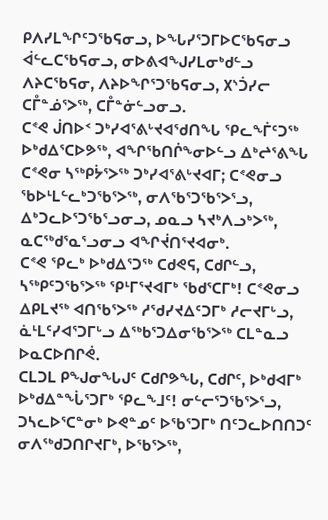ᑭᐱᓯᒪᖏᑦᑐᖃᕋᓂᓗ, ᐅᖓᓯᕐᑐᒥᐅᑕᖃᕋᓂᓗ ᐋᓪᓚᑕᖃᕋᓂᓗ, ᓂᐅᕕᐊᖑᓯᒪᓂᒃᑯᓪᓗ ᐱᔨᑕᖃᕋᓂ, ᐱᔨᐅᖏᕐᑐᖃᕋᓂᓗ, ᙭ᔅᑑᓯᓕ ᑕᒤᓐᓅᕐᐳᖅ, ᑕᒤᓐᓃᓪᓗᓂᓗ.
ᑕᕝᕙ ᒎᑎᐅᑉ ᑐᒃᓯᐊᕐᕕᒡᔪᐊᖁᑎᖓ ᕿᓚᖕᒦᑦᑐᖅ ᐅᒃᑯᐃᕐᑕᐅᕗᖅ, ᐊᖏᖃᑎᒌᖕᓂᐅᓪᓗ ᐃᒃᖠᕐᕕᖓ ᑕᕝᕙᓂ ᓴᖅᑭᔮᕐᐳᖅ ᑐᒃᓯᐊᕐᕕᒡᔪᐊᒥ; ᑕᕝᕙᓂᓗ ᖃᐅᒻᒪᓪᓚᒃᑐᖃᕐᐳᖅ, ᓂᐱᖃᕐᑐᖃᕐᐳᕐᓗ, ᐃᒃᑐᓚᐅᕐᑐᖃᕐᓗᓂᓗ, ᓄᓇᓗ ᓴᔪᒃᐱᓗᒃᐳᖅ, ᓇᑕᖅᑯᕐᓇᕐᓗᓂᓗ ᐊᖏᔫᑎᕐᔪᐊᓂᒃ.
ᑕᕝᕙ ᕿᓚᒃ ᐅᒃᑯᐃᕐᑐᖅ ᑕᑯᕙᕋ, ᑕᑯᒋᓪᓗ, ᓴᖅᑭᑦᑐᖃᕐᐳᖅ ᕿᒻᒥᕐᔪᐊᒥᒃ ᖃᑯᕐᑕᒥᒃ! ᑕᕝᕙᓂᓗ ᐃᑭᒪᔪᖅ ᐊᑎᖃᕐᐳᖅ ᓱᖁᓯᔪᐃᑦᑐᒥᒃ ᓱᓕᔪᒥᒡᓗ, ᓈᒻᒪᑦᓯᐊᕐᑐᒥᒡᓗ ᐃᖅᑲᕐᑐᐃᓂᖃᕐᐳᖅ ᑕᒪᓐᓇᓗ ᐅᓇᑕᐅᑎᒋᕚ.
ᑕᒪᑐᒪ ᑭᖑᓂᖓᒍᑦ ᑕᑯᒋᕗᖓ, ᑕᑯᒋᑦ, ᐅᒃᑯᐊᒥᒃ ᐅᒃᑯᐃᓐᖔᕐᑐᒥᒃ ᕿᓚᖕᒧᑦ! ᓂᓪᓕᕐᑐᖃᕐᐳᕐᓗ, ᑐᓴᓚᐅᕐᑕᓐᓂᒃ ᐅᕙᓐᓄᑦ ᐅᖃᕐᑐᒥᒃ ᑎᑦᑐᓚᐅᑎᑎᑐᑦ ᓂᐱᖅᑯᑐᑎᒋᔪᒥᒃ, ᐅᖃᕐᐳᖅ,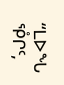“ᒪᐅᖓ ᕾᒋᑦ,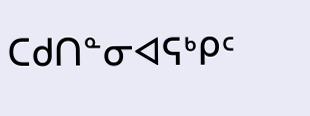ᑕᑯᑎᓐᓂᐊᕋᒃᑭᑦ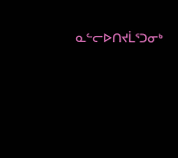ᓇᓪᓕᐅᑎᔪᒫᕐᑐᓂᒃ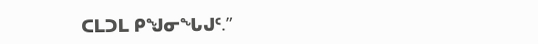ᑕᒪᑐᒪ ᑭᖑᓂᖓᒍᑦ.”